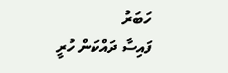ހަބަރު
ފައިސާ ދައްކަން ހުރީ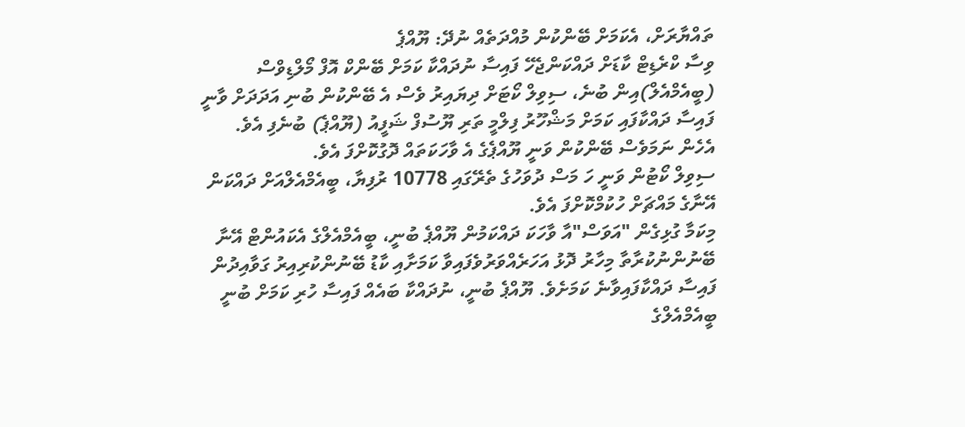ތައްޔާރަށް، އެކަމަށް ބޭންކުން މުއްދަތެއް ނުދޭ: ޔޫއްޕެ
ވިސާ ކްރެޑިޓް ކާޑަށް ދައްކަންޖެހޭ ފައިސާ ނުދައްކާ ކަމަށް ބޭންކް އޮފް މޯލްޑިވްސް (ބީއެމްއެލް)އިން ބުނެ، ސިވިލް ކޯޓަށް ދިޔައިރު ވެސް އެ ބޭންކުން ބުނި އަދަދަށް ވާނީ ފައިސާ ދައްކާފައި ކަމަށް މަޝްހޫރު ފިލްމީ ތަރި ޔޫސުފް ޝަފީއު (ޔޫއްޕެ) ބުނެފި އެވެ. އެހެން ނަމަވެސް ބޭންކުން ވަނީ ޔޫއްޕެގެ އެ ވާހަކަތައް ދޮގުކޮށްފަ އެވެ.
ސިވިލް ކޯޓުން ވަނީ ހަ މަސް ދުވަހުގެ ތެރޭގައި 10778 ރުފިޔާ، ބީއެމްއެލްއަށް ދައްކަން އޭނާގެ މައްޗަށް ހުކުމްކޮށްފަ އެވެ.
މިކަމާ ގުޅިގެން "އަވަސް"އާ ވާހަކަ ދައްކަމުން ޔޫއްޕެ ބުނީ، ބީއެމްއެލްގެ އެކައުންޓް އޭނާ ބޭނުންނުކުރާތާ މިހާރު ދޮޅު އަހަރެއްވަރުވެފައިވާ ކަމަށާއި ކާޑު ބޭނުންކުރިއިރު ގަވާއިދުން ފައިސާ ދައްކާފައިވާނެ ކަމަށެވެ. ޔޫއްޕެ ބުނީ، ނުދައްކާ ބައެއް ފައިސާ ހުރި ކަމަށް ބުނީ ބީއެމްއެލްގެ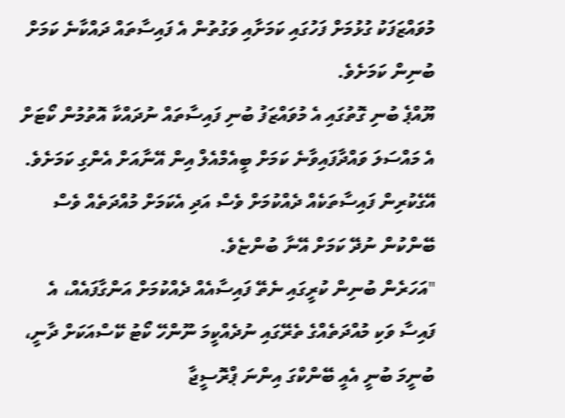މުވައްޒަފަކު ގުޅުމަށް ފަހުގައި ކަމަށާއި ވަގުތުން އެ ފައިސާތައް ދައްކާނެ ކަމަށް ބުނިން ކަމަށެވެ.
ޔޫއްޕެ ބުނި ގޮތުގައި އެ މުވައްޒަފު ބުނި ފައިސާތައް ނުދައްކާ އޮތުމުން ކޯޓަށް އެ މައްސަލަ ވައްދާފައިވާނެ ކަމަށް ބީއެމްއެލް އިން އޭނާއަށް އެންގި ކަމަށެވެ. އޭގެކުރިން ފައިސާތަކެއް ދެއްކުމަށް ވެސް އަދި އެކަމަށް މުއްދަތެއް ވެސް ބޭންކުން ނުދޭ ކަމަށް އޭނާ ބުންޏެވެ.
"އަހަރެން ބުނިން ކުރީގައި ނެތޭ ފައިސާއެއް ދެއްކުމަށް އަންގާފައެއް، އެ ފައިސާ ވަކި މުއްދަތެއްގެ ތެރޭގައި ނުދެއްކީމަ ނޫންހޭ ކޯޓު ކޭސްއަކަށް ދާނީ، ބުނީމަ ބުނީ އެއީ ބޭންކްގަ އިންނަ ޕްރޮސީޖާ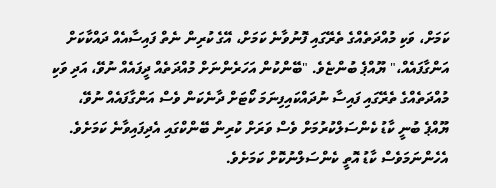ކަމަށް، ވަކި މުއްދަތެއްގެ ތެރޭގައި ފޮނުވާނެ ކަމަށް، އޭގެ ކުރިން ނެތް ފައިސާއެއް ދައްކާކަށް އަންގާފައެއް،" ޔޫއްޕެ ބުންޏެވެ. "ބޭންކުން އަހަރެންނަށް މުއްދަތެއް ދީފައެއް ނުވޭ، އަދި ވަކި މުއްދަތެއްގެ ތެރޭގައި ފައިސާ ނުދައްކައިފިނަމަ ކޯޓަށް ދާނެކަން ވެސް އަންގާފައެއް ނުވޭ،
ޔޫއްޕެ ބުނީ ކާޑު ކެންސަލްކުރުމަށް ވެސް ވަރަށް ކުރިން ބޭންކްގައި އެދިފައިވާނެ ކަމަށެވެ. އެހެންނަމަވެސް ކާޑު އޮތީ ކެންސަލްނުކޮށް ކަމަށެވެ.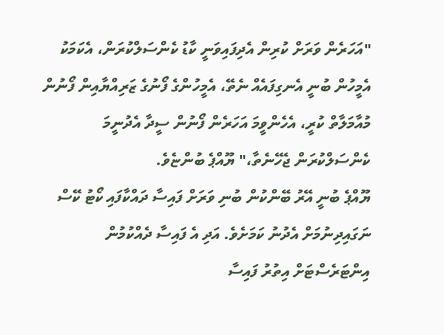"އަހަރެން ވަރަށް ކުރިން އެދިފައިވަނީ ކާޑު ކެންސަލްކުރަން، އެކަމަކު އެމީހުން ބުނީ އެނގިފައެއް ނެތޭ، އެމީހުންގެ ފޯނުގެ ޒަރިއްޔާއިން ފޯނުން މުއާމަލާތް ކުރީ، އެހެންވީމަ އަހަރެން ފޯނުން ސީދާ އެދުނީމަ ކެންސަލްކުރަން ޖެހޭނެތާ،" ޔޫއްޕެ ބުންޏެވެ.
ޔޫއްޕެ ބުނީ އޭރު ބޭންކުން ބުނި ވަރަށް ފައިސާ ދައްކާފައި ކޯޓު ކޭސް ނަގައިދިނުމަށް އެދުނު ކަމަށެވެ. އަދި އެ ފައިސާ ދެއްކުމުން އިންޓަރެސްޓަށް އިތުރު ފައިސާ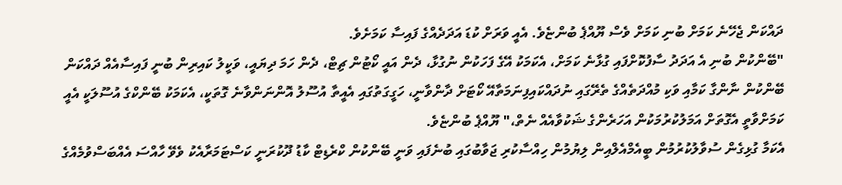ދައްކަން ޖެހޭނެ ކަމަށް ބުނި ކަމަށް ވެސް ޔޫއްޕެ ބުންޏެވެ. އެއީ ވަރަށް ކުޑަ އަދަދެއްގެ ފައިސާ ކަމަށެވެ.
"ބޭންކުން ބުނި އެ އަދަދު ސާފުކޮށްފައި ގުޅާނެ ކަމަށް، އެކަމަކު އޭގެ ފަހަކުން ނުގުޅާ، ދެން އައީ ކޯޓުން ޗިޓް، ދެން ހަމަ ދިޔައީ، ވަކީލު ކައިރިން ބުނީ ފައިސާއެއް ދައްކަން ބޭންކުން ނާންގާ ކަމާއި ވަކި މުއްދަތެއްގެ ތެރޭގައި ނުދައްކައިފިނަމަތާއޭ ކޯޓަށް ދާންވާނީ، ހަގީގަތުގައި އެއީތާ އުސޫލު އޮންނަންވާނެ ގޮތަކީ، އެކަމަކު ބޭންކްގެ އުސޫލަކީ އެއީ ކަމަށްވާތީ އެގޮތަށް އަމަލުކުރުމަކުން އަހަރެންގެ ޝަކުވާއެއް ނެތް،" ޔޫއްޕެ ބުންޏެވެ.
އެކަމާ ގުޅިގެން ސުވާލުކުރުމުން ބީއެމްއެލްއިން ލިޔުމުން ހިއްސާކުރި ޖަވާބުގައި ބުނެފައި ވަނީ ބޭންކުން ކްރެޑިޓް ކާޑު ދޫކުރަނީ ކަސްޓަމަރާއެކު ވެވޭ ހާއްސަ އެއްބަސްވުމެއްގެ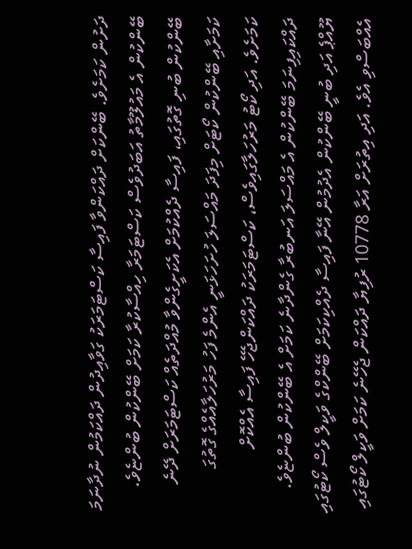ދަށުން ކަމަށެވެ. ބޭންކަށް ދައްކަންވާ ފައިސާ ކަސްޓަމަރަކު ގަވާއިދުން ދައްކަމުން ނުދާނަމަ ބޭންކުން އެ މައުލޫމާތު އަބަދުވެސް ކަސްޓަމަރާ ހިއްސާކުރާ ކަމަށް ބޭންކުން ބުންޏެވެ.
ބޭންކުން ބުނި ގޮތުގައި، ފައިސާ ދެއްކުމަށް އެކަށީގެންވާ މުއްދަތެއް ކަސްޓަމަރަށް ދޭނެ ކަމަށާއި ބޭންކުން ކޯޓަށް މިފަދަ މައްސަލަ ހުށަހަޅަނީ އެންމެ ފަހު މަރުހަލާއެއްގެ ގޮތުގަ ކަމަށެވެ. އަދި ކޯޓު މަރުހަލާގައިވެސް، ކަސްޓަމަރަކު ދައްކަންޖެހޭ ފައިސާ އެއްކޮށް ދައްކައިފިނަމަ ބޭންކުން އެ މައްސަލަ އަނބުރާ ގެންދާނެ ކަމަށް އެ ބޭންކުން ބުންޏެވެ.
ޔޫއްޕެ އަދި ބުނީ ބޭންކުން އެދުމުން އޭނާ ފައިސާ ދެއްކިކަމަށް ބޭންކްގެ ވަކީލް ވެސް ކޯޓުގައި އެއްބަސްވި އެވެ. އަދި އިތުރަށް އަރާ 10778 ރުފިޔާ ދައްކަން ޖެހޭނެ ކަމަށް ވަކީލް ކޯޓުގައި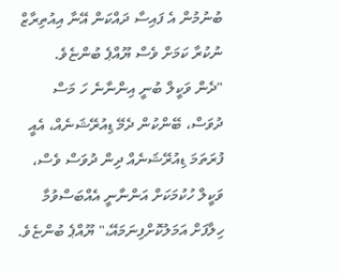ބުނުމުން އެ ފައިސާ ދައްކަން އޭނާ އިއުތިރާޒް ނުކުރާ ކަމަށް ވެސް ޔޫއްޕެ ބުންޏެވެ.
"ދެން ވަކީލް ބުނީ އިންނާނެ ހަ މަސް ދުވަސް، ބޭންކުން ދެމޭ ޑިއުރޭޝަނެއް، އެއީ ފުރަތަމަ ޑިއުރޭޝަނެއް ދިން ދުވަސް ވެސް، ވަކީލް ހުކުމަކަށް އަންނާނީ އެއްބަސްވުމާ ހިލާފަށް އަމަލުކޮށްފިނަމައޭ،" ޔޫއްޕެ ބުންޏެވެ.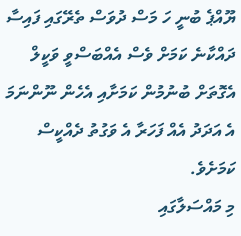ޔޫއްޕެ ބުނީ ހަ މަސް ދުވަސް ތެރޭގައި ފައިސާ ދައްކާނެ ކަމަށް ވެސް އެއްބަސްވީ ވަކީލް އެގޮތަށް ބުނުމުން ކަމަށާއި އެހެން ނޫންނަމަ އެ އަދަދު އެއް ފަހަރާ އެ ވަގުތު ދެއްކީސް ކަމަށެވެ.
މި މައްސަލާގައި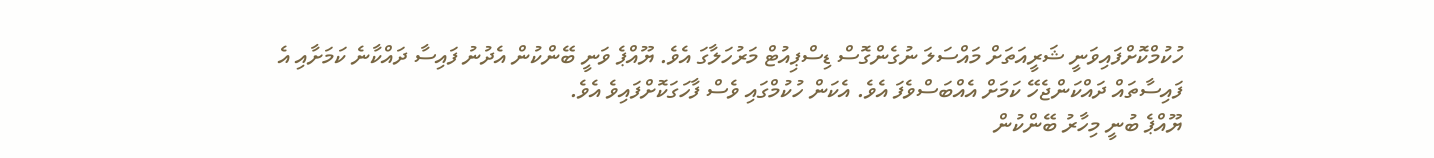ހުކުމްކޮށްފައިވަނީ ޝަރީއަތަށް މައްސަލަ ނުގެންގޮސް ޑިސްޕިއުޓް މަރުހަލާގަ އެވެ. ޔޫއްޕެ ވަނީ ބޭންކުން އެދުނު ފައިސާ ދައްކާނެ ކަމަށާއި އެ ފައިސާތައް ދައްކަންޖެހޭ ކަމަށް އެއްބަސްވެފަ އެވެ. އެކަން ހުކުމްގައި ވެސް ފާހަގަކޮށްފައިވެ އެވެ.
ޔޫއްޕެ ބުނީ މިހާރު ބޭންކުން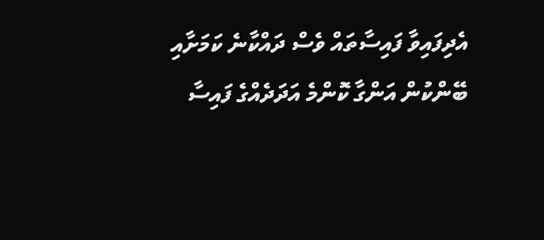އެދިފައިވާ ފައިސާތައް ވެސް ދައްކާނެ ކަމަށާއި ބޭންކުން އަންގާ ކޮންމެ އަދަދެއްގެ ފައިސާ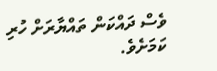ވެސް ދައްކަން ތައްޔާރަށް ހުރި ކަމަށެވެ.